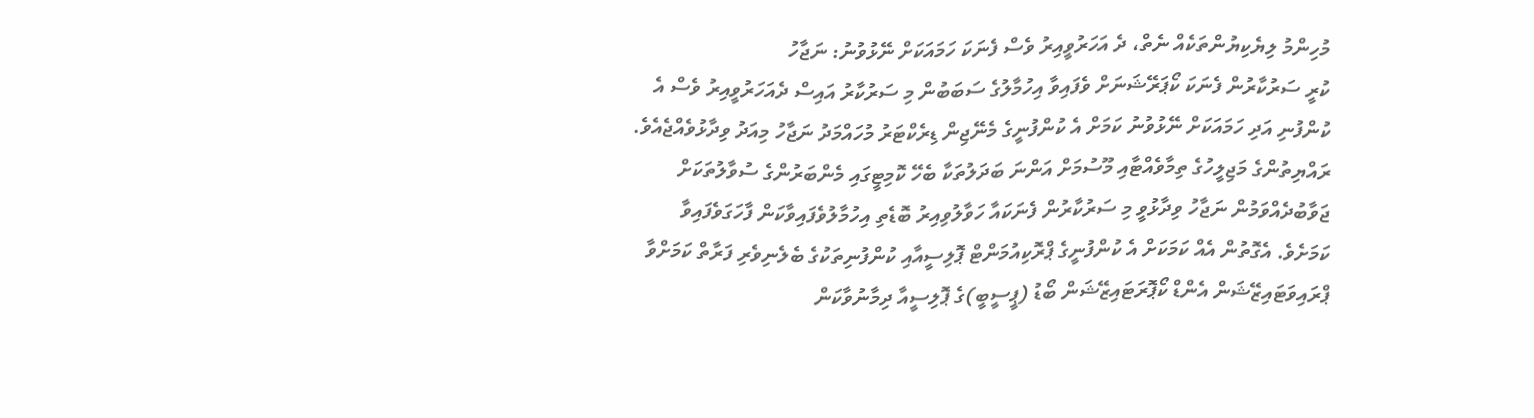މުހިންމު ލިޔެކިޔުންތަކެއް ނެތް، ދެ އަހަރުވީއިރު ވެސް ފެނަކަ ހަމައަކަށް ނޭޅުވުނު: ނަޖާހު
ކުރީ ސަރުކާރުން ފެނަކަ ކޯޕަރޭޝަނަށް ވެފައިވާ އިހުމާލުގެ ސަބަބުން މި ސަރުކާރު އައިސް ދެއަހަރުވީއިރު ވެސް އެ ކުންފުނި އަދި ހަމައަކަށް ނޭޅުވުނު ކަމަށް އެ ކުންފުނީގެ މެނޭޖިން ޑިރެކްޓަރު މުހައްމަދު ނަޖާހު މިއަދު ވިދާޅުވެއްޖެއެވެ. ރައްޔިތުންގެ މަޖިލީހުގެ ތިމާވެއްޓާއި މޫސުމަށް އަންނަ ބަދަލުތަކާ ބެހޭ ކޮމިޓީގައި މެންބަރުންގެ ސުވާލުތަކަށް ޖަވާބުދެއްވަމުން ނަޖާހު ވިދާޅުވީ މި ސަރުކާރުން ފެނަކައާ ހަވާލުވިއިރު ބޮޑެތި އިހުމާލުވެފައިވާކަން ފާހަގަވެފައިވާ ކަމަށެވެ. އެގޮތުން އެއް ކަމަކަށް އެ ކުންފުނީގެ ޕްރޮކިއުމަންޓް ޕޮލިސީއާއި ކުންފުނިތަކުގެ ބެލެނިވެރި ފަރާތް ކަމަށްވާ ޕްރައިވަޓައިޒޭޝަން އެންޑް ކޯޕޮރަޓައިޒޭޝަން ބޯޑު (ޕީސީބީ)ގެ ޕޮލިސީއާ ދިމާނުވާކަން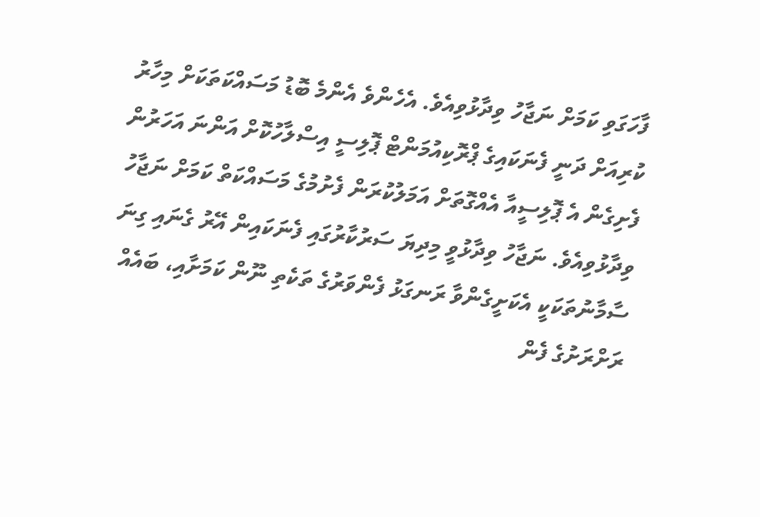ފާހަގަވި ކަމަށް ނަޖާހު ވިދާޅުވިއެވެ. އެހެންވެ އެންމެ ބޮޑު މަސައްކަތަކަށް މިހާރު ކުރިއަށް ދަނީ ފެނަކައިގެ ޕްރޮކިއުމަންޓް ޕޮލިސީ އިސްލާހުކޮށް އަންނަ އަހަރުން ފެށިގެން އެ ޕޮލިސީއާ އެއްގޮތަށް އަމަލުކުރަން ފެށުމުގެ މަސައްކަތް ކަމަށް ނަޖާހު ވިދާޅުވިއެވެ. ނަޖާހު ވިދާޅުވީ މިދިޔަ ސަރުކާރުގައި ފެނަކައިން އޭރު ގެނައި ގިނަ ސާމާނުތަކަކީ އެކަށީގެންވާ ރަނގަޅު ފެންވަރުގެ ތަކެތި ނޫން ކަމަށާއި، ބައެއް ރަށްރަށުގެ ފެން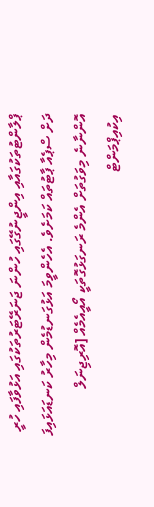ޕްލާންޓުތަކުގައާއި އިންޖީނުގޭގައި ހުންނަ ޖަނަރޭޓަރުތަކުގައި އަޅުވާފައި ހުރީ ދަށް ސްޕެއާ ޕާޓުތައް ކަމަށެވެ. އެހެންވީމަ އަޅުގަނޑުމެން މިހާރު ކަނޑައަޅައިފަ އޮންނާނެ މިވަގުތަށް އެންމެ ރަނގަޅުގޮތަކީ އޯއީއެމެއް [އޮރިޖިނަލް އިކުއިޕްމަންޓް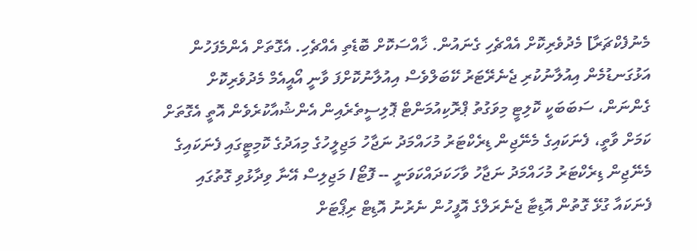މެނުފެކްޗަރާ] މެދުވެރިކޮށް އެއްޗެހި ގެނައުން. ޚާއްސަކޮށް ބޮޑެތި އެއްޗެހި. އެގޮތަށް އެންމެފަހުން އަޅުގަނޑުމެން އިއުލާނުކުރި ޖެނެރޭޓަރު ކޭބަލްވެސް އިއުލާނުކޮށްފަ ވާނީ އޯއީއެމް މެދުވެރިކޮށް ގެންނަން، ސަބަބަކީ ކޮލިޓީ މިވަގުތު ޕްރޮކިއުމަންޓް ޕޮލިސީތެރެއިން އެންޝުއާކުރެވެން އޮތީ އެގޮތަށް ކަމަށް ވާތީ، ފެނަކައިގެ މެނޭޖިން ޑިރެކްޓަރު މުހައްމަދު ނަޖާހު މަޖިލީހުގެ މިއަދުގެ ކޮމިޓީގައި ފެނަކައިގެ މެނޭޖިން ޑިރެކްޓަރު މުހައްމަދު ނަޖާހު ވާހަކަދައްކަވަނީ -- ފޮޓޯ/ މަޖިލިސް އޭނާ ވިދާޅުވި ގޮތުގައި ފެނަކައާ ގުޅޭ ގޮތުން އޮޑިޓާ ޖެނެރަލްގެ އޮފީހުން ނެރުނު އޮޑިޓް ރިޕޯޓަށް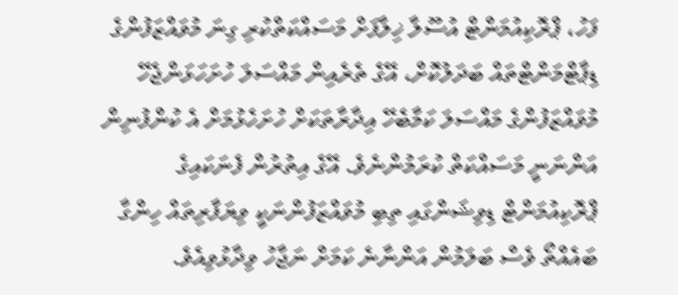ފަހު، ޕްރޮކިއުމަންޓް އުސޫލާ ޚިލާފަށް މަސައްކަތްކުރި ގިނަ މުވައްޒަފުންގެ ޑިޕާޓްމަންޓްތައް ބަދަލުކޮށް، އޭގެ ތެރެއިން މައްސަލަ ހުށަހަޅަންޖެހޭ މުވައްޒަފުންގެ މައްސަލަ ކަމާބެހޭ އިދާރާތަކަށް ހުށަހެޅުމަށް އެ ކުންފުނިން އަންނަނީ މަސައްކަތް ކުރަމުންނެވެ. އޭގެ އިތުރުން ފެނަކައިގެ ޕްރޮކިއުމަންޓް ޑިވިޝަންގައި ތިބި މުވައްޒަފުންނަކީ ވިޔަފާރިތައް ހިންގާ ބައެއްތޯ ވެސް ބަލަމުން އަންނާނެ ކަމަށް ނަޖާހު ވިދާޅުވިއެވެ.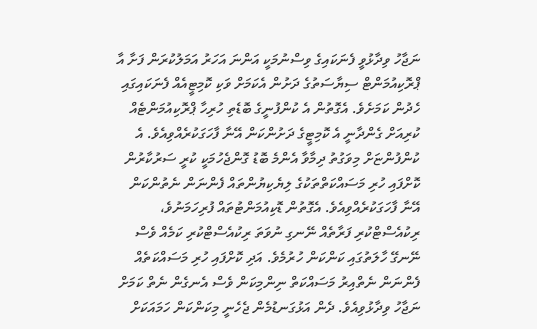ނަޖާހު ވިދާޅުވީ ފެނަކައިގެ ވިސްނުމަކީ އަންނަ އަހަރު އަމަލުކުރަން ފަށާ އާ ޕްރޮކިއުމަންޓް ސިޔާސަތުގެ ދަށުން އެކަމަށް ވަކި ކޮމިޓީއެއް ފެނަކައިގައި ހެދުން ކަމަށެވެ. އެގޮތުން އެ ކުންފުނީގެ ބޮޑެތި ހުރިހާ ޕްރޮކިއުމަންޓެއް ކުރިއަށް ގެންދާނީ އެ ކޮމިޓީގެ ދަށުންކަން އޭނާ ފާހަގަކުރެއްވިއެވެ. އެ ކުންފުންޏަށް މިވަގުތު ދިމާވާ އެންމެ ބޮޑު ގޮންޖެހުމަކީ ކުރީ ސަރުކާރުން ކޮށްފައި ހުރި މަސައްކަތްތަކުގެ ލިޔެކިޔުންތައް ފެންނަން ނެތުންކަން އޭނާ ފާހަގަކުރެއްވިއެވެ. އެގޮތުން ޑޮކިއުމަންޓުތައް ފުރިހަމަނުވެ، ރިކުއެސްޓްކުރި ފަރާތެއް ނޭނގި ނުވަތަ ރިކުއެސްޓްކުރި ކަމެއް ވެސް ނޭނގޭ ހާލަތުގައި ކަންކަން ހުރުމެވެ. އަދި ކޮށްފައި ހުރި މަސައްކަތެއް ފެންނަން ނެތްއިރު މަސައްކަތް ނިންމިކަން ވެސް އެނގެން ނެތް ކަމަށް ނަޖާހު ވިދާޅުވިއެވެ. ދެން އަޅުގަނޑުމެން ޖެހެނީ މިކަންކަން ހަމައަކަށް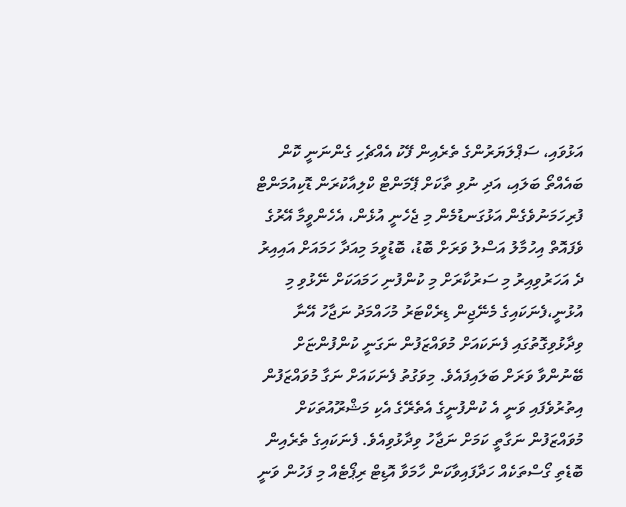އަޅުވައި، ސަޕްލަޔަރުންގެ ތެރެއިން ފޭކު އެއްޗެހި ގެންނަނީ ކޮން ބައެއްތޯ ބަލައި، އަދި ނުވި ތާކަށް ޕޭމަންޓް ކްލިއާކުރަން ޑޮކިއުމަންޓް ފުރިހަމަނުވެގެން އަޅުގަނޑުމެން މި ޖެހެނީ އުޅެން، އެހެންވީމާ އޭރުގެ ވެފައޮތް އިހުމާލު އަސްލު ވަރަށް ބޮޑު، ބޮޑުވީމަ މިއަދާ ހަމައަށް އައިއިރު ދެ އަހަރުވިއިރު މި ސަރުކާރަށް މި ކުންފުނި ހަމައަކަށް ނޭޅުވި މި އުޅުނީ،ފެނަކައިގެ މެނޭޖިން ޑިރެކްޓަރު މުހައްމަދު ނަޖާހު އޭނާ ވިދާޅުވިގޮތުގައި ފެނަކައަށް މުވައްޒަފުން ނަގަނީ ކުންފުންޏަށް ބޭނުންވާ ވަރަށް ބަލައިފައެވެ. މިވަގުތު ފެނަކައަށް ނަގާ މުވައްޒަފުން އިތުރުވެފައި ވަނީ އެ ކުންފުނީގެ އެތެރޭގެ އެކި މަޝްރޫއުތަކަށް މުވައްޒަފުން ނަގާތީ ކަމަށް ނަޖާހު ވިދާޅުވިއެވެ. ފެނަކައިގެ ތެރެއިން ބޮޑެތި ގޯސްތަކެއް ހަދާފައިވާކަން ހާމަވާ އޮޑިޓް ރިޕޯޓެއް މި ފަހުން ވަނީ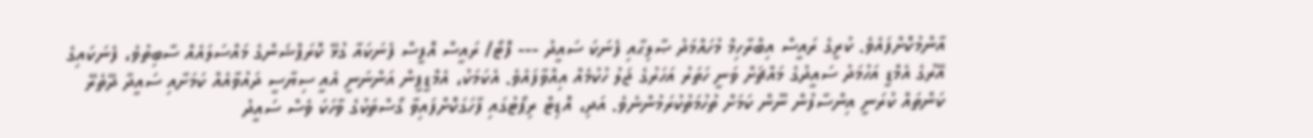އާންމުކޮށްފައެވެ. ކުރީގެ ރައީސް އިބްރާހިމް މުހައްމަދު ޞާލިޙާއި ފެނަކަ ސައީދު --- ފޮޓޯ/ ރައީސް އޮފީސް ފެނަކައާ ގުޅޭ ކޮރަޕްޝަންގެ މައްސަލައެއް ސާބިތުވެ، ފެނަކައިގެ އޭރުގެ އެމްޑީ އަހުމަދު ސައީދުގެ މައްޗަށް ވަނީ ހަތަރު އަހަރުގެ ޖަލު ހުކުމެއް އިއްވާފައެވެ. އެކަމަކު، އެމްޑީޕީން އަންނަނީ އެއީ ސިޔާސީ ދައުވާއެއް ކަމަށާއި ސައީދާ ދޭތެރޭ ކަންތައް ކުރަނީ އިންސާފުން ނޫން ކަމަށް ތުހުމަތުކުރަމުންނެވެ. އަދި، އޮޑިޓް ރިޕޯޓުގައި ފާހަގަކޮށްފައިވާ ގޯސްތަކުގެ ވާހަކަ ވެސް ސައީދު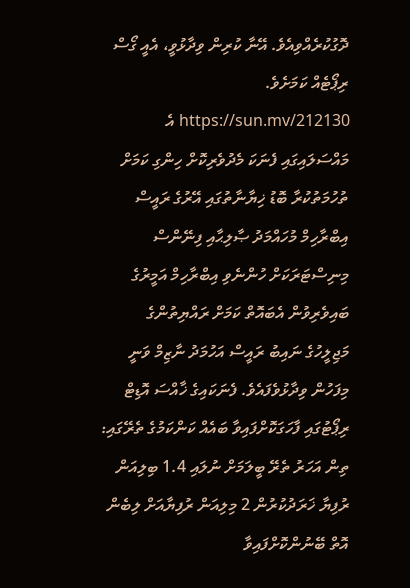ދޮގުކުރެއްވިއެވެ. އޭނާ ކުރިން ވިދާޅުވީ، އެއީ ގޯސް ރިޕޯޓެއް ކަމަށެވެ. https://sun.mv/212130 އެ މައްސަލައިގައި ފެނަކަ މެދުވެރިކޮށް ހިންގި ކަމަށް ތުހުމަތުކުރާ ބޮޑު ޚިޔާނާތުގައި އޭރުގެ ރައީސް އިބްރާހިމް މުހައްމަދު ޞާލިޙާއި ފިނޭންސް މިނިސްޓަރަކަށް ހުންނެވި އިބްރާހިމް އަމީރުގެ ބައިވެރިވުން އެބައޮތް ކަމަށް ރައްޔިތުންގެ މަޖިލީހުގެ ނައިބު ރައީސް އަހުމަދު ނާޒިމް ވަނީ މިފަހުން ވިދާޅުވެފައެވެ. ފެނަކައިގެ ޚާއްސަ އޮޑިޓް ރިޕޯޓުގައި ފާހަގަކޮށްފައިވާ ބައެއް ކަންކަމުގެ ތެރޭގައި: ތިން އަހަރު ތެރޭ ބީލަމަށް ނުލައި 1.4 ބިލިއަން ރުފިޔާ ޚަރަދުކުރުން 2 މިލިއަން ރުފިޔާއަށް ލިބެން އޮތް ބޭނުންކޮށްފައިވާ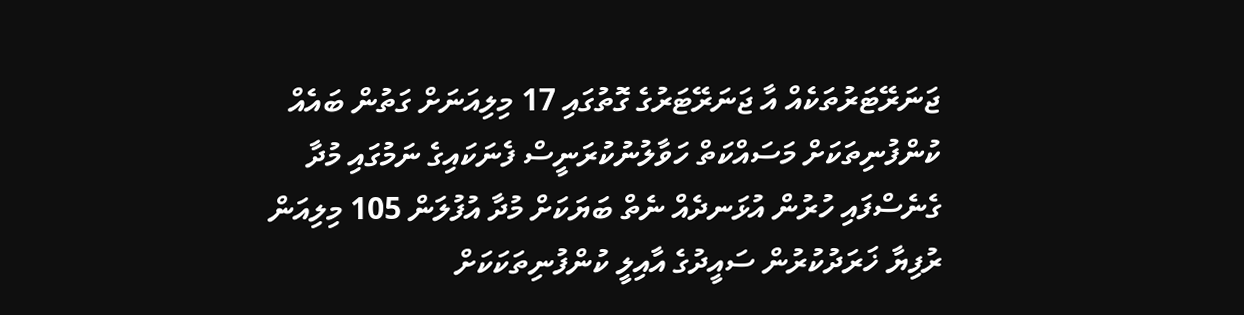ޖަނަރޭޓަރުތަކެއް އާ ޖަނަރޭޓަރުގެ ގޮތުގައި 17 މިލިއަނަށް ގަތުން ބައެއް ކުންފުނިތަކަށް މަސައްކަތް ހަވާލުނުކުރަނީސް ފެނަކައިގެ ނަމުގައި މުދާ ގެނެސްފައި ހުރުން އުޅަނދެއް ނެތް ބަޔަކަށް މުދާ އުފުލަން 105 މިލިއަން ރުފިޔާ ޚަރަދުކުރުން ސައީދުގެ އާއިލީ ކުންފުނިތަކަކަށް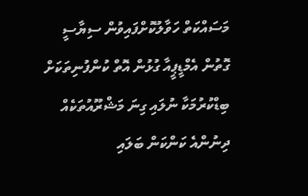މަސައްކަތް ހަވާލުކޮށްފައިވުން ސިޔާސީ ގޮތުން އެމްޑީޕީއާ ގުޅުން އޮތް ކުންފުނިތަކަށް ބިޑްކުރުމަކާ ނުލައި ގިނަ މަޝްރޫއުތަކެއް ދިނުންއެ ކަންކަން ބަލައި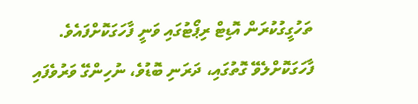ތަހުގީގުކުރަން އޮޑިޓް ރިޕޯޓުގައި ވަނީ ފާހަގަކޮށްފައެވެ. ފާހަގަކޮށްލެވޭ ގޮތުގައި، ދަރަނި ބޮޑުވެ، ނުހިންގޭ ވަރުވެފައި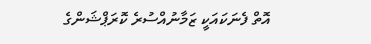އޮތް ފެނަކައަކީ ޒަމާނުއްސުރެ ކޮރަޕްޝަންގެ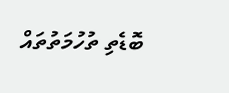ބޮޑެތި ތުހުމަތުތައް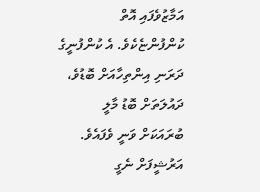އަމާޒުވެފައި އޮތް ކުންފުންޏެކެވެ. އެ ކުންފުނީގެ ދަރަނި އިންތިހާއަށް ބޮޑުވެ، ދައުލަތަށް ބޮޑު މާލީ ބުރައަކަށް ވަނީ ވެފައެވެ.
އަރުޝީފަށް ނެގީ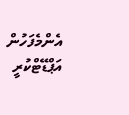އެންމެފަހުން އަޕްޑޭޓްކުރީ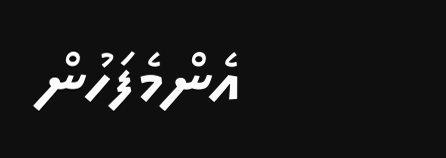އެންމެފަހުން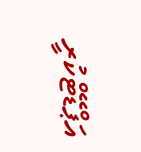އަޕްޑޭޓްކުރީ